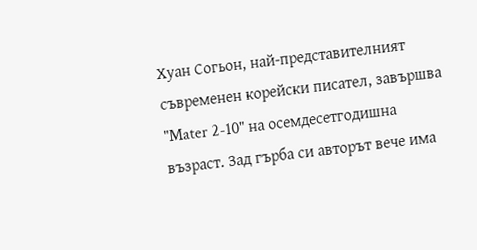Хуан Согьон, най-представителният съвременен корейски писател, завършва "Mater 2-10" на осемдесетгодишна възраст. Зад гърба си авторът вече има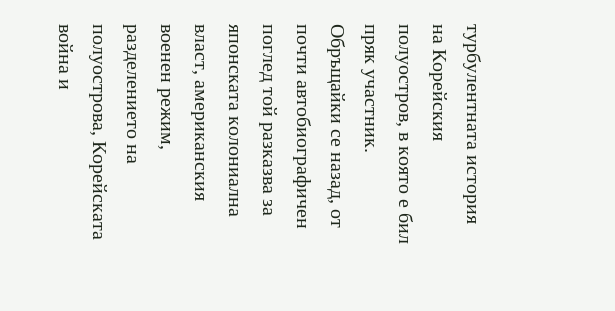турбулентната история на Корейския полуостров, в която е бил пряк участник. Обръщайки се назад, от почти автобиографичен поглед той разказва за японската колониална власт, американския военен режим, разделението на полуострова, Корейската война и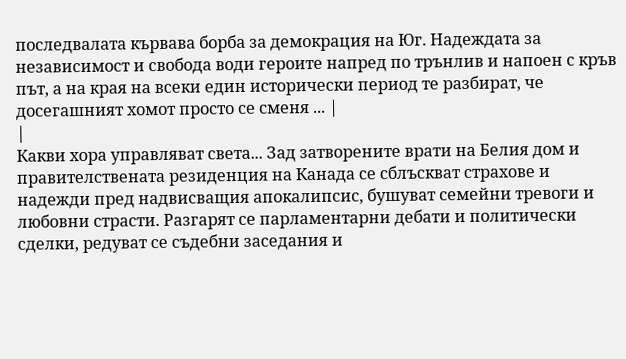последвалата кървава борба за демокрация на Юг. Надеждата за независимост и свобода води героите напред по трънлив и напоен с кръв път, а на края на всеки един исторически период те разбират, че досегашният хомот просто се сменя ... |
|
Какви хора управляват света... Зад затворените врати на Белия дом и правителствената резиденция на Канада се сблъскват страхове и надежди пред надвисващия апокалипсис, бушуват семейни тревоги и любовни страсти. Разгарят се парламентарни дебати и политически сделки, редуват се съдебни заседания и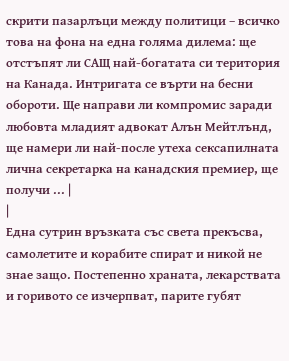скрити пазарлъци между политици – всичко това на фона на една голяма дилема: ще отстъпят ли САЩ най-богатата си територия на Канада. Интригата се върти на бесни обороти. Ще направи ли компромис заради любовта младият адвокат Алън Мейтлънд, ще намери ли най-после утеха сексапилната лична секретарка на канадския премиер, ще получи ... |
|
Една сутрин връзката със света прекъсва, самолетите и корабите спират и никой не знае защо. Постепенно храната, лекарствата и горивото се изчерпват, парите губят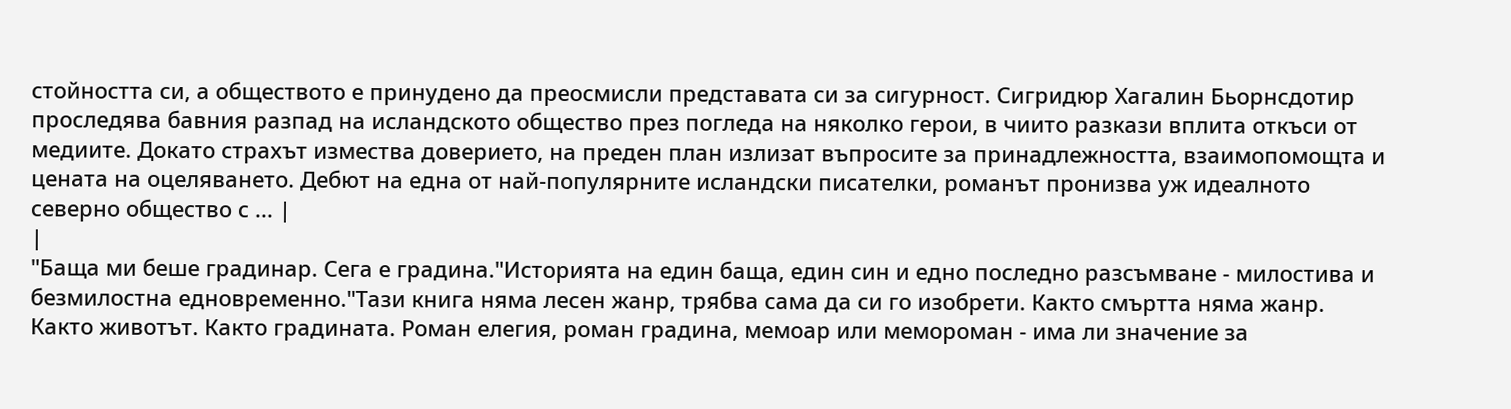стойността си, а обществото е принудено да преосмисли представата си за сигурност. Сигридюр Хагалин Бьорнсдотир проследява бавния разпад на исландското общество през погледа на няколко герои, в чиито разкази вплита откъси от медиите. Докато страхът измества доверието, на преден план излизат въпросите за принадлежността, взаимопомощта и цената на оцеляването. Дебют на една от най-популярните исландски писателки, романът пронизва уж идеалното северно общество с ... |
|
"Баща ми беше градинар. Сега е градина."Историята на един баща, един син и едно последно разсъмване - милостива и безмилостна едновременно."Тази книга няма лесен жанр, трябва сама да си го изобрети. Както смъртта няма жанр. Както животът. Както градината. Роман елегия, роман градина, мемоар или мемороман - има ли значение за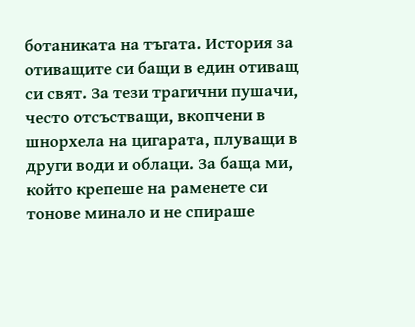ботаниката на тъгата. История за отиващите си бащи в един отиващ си свят. За тези трагични пушачи, често отсъстващи, вкопчени в шнорхела на цигарата, плуващи в други води и облаци. За баща ми, който крепеше на раменете си тонове минало и не спираше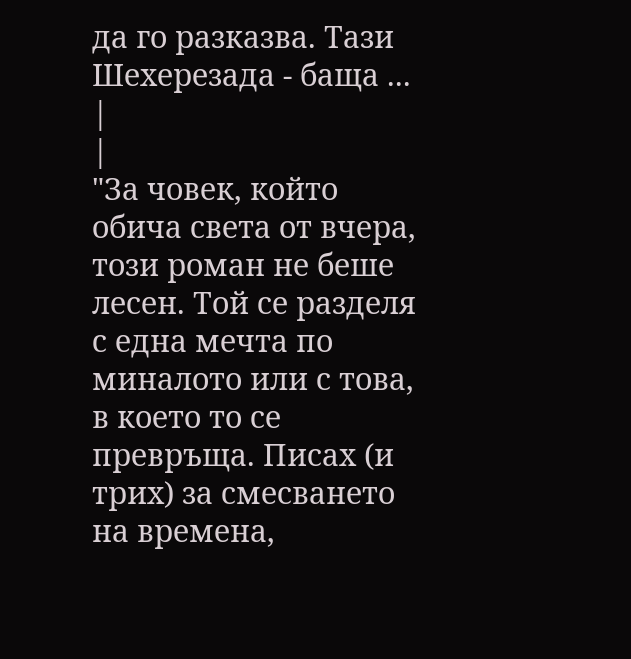да го разказва. Тази Шехерезада - баща ... |
|
"За човек, който обича света от вчера, този роман не беше лесен. Той се разделя с една мечта по миналото или с това, в което то се превръща. Писах (и трих) за смесването на времена,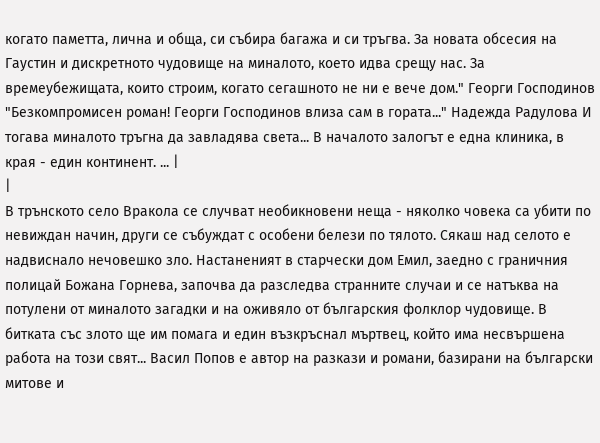когато паметта, лична и обща, си събира багажа и си тръгва. За новата обсесия на Гаустин и дискретното чудовище на миналото, което идва срещу нас. За времеубежищата, които строим, когато сегашното не ни е вече дом." Георги Господинов "Безкомпромисен роман! Георги Господинов влиза сам в гората..." Надежда Радулова И тогава миналото тръгна да завладява света... В началото залогът е една клиника, в края - един континент. ... |
|
В трънското село Вракола се случват необикновени неща - няколко човека са убити по невиждан начин, други се събуждат с особени белези по тялото. Сякаш над селото е надвиснало нечовешко зло. Настаненият в старчески дом Емил, заедно с граничния полицай Божана Горнева, започва да разследва странните случаи и се натъква на потулени от миналото загадки и на оживяло от българския фолклор чудовище. В битката със злото ще им помага и един възкръснал мъртвец, който има несвършена работа на този свят... Васил Попов е автор на разкази и романи, базирани на български митове и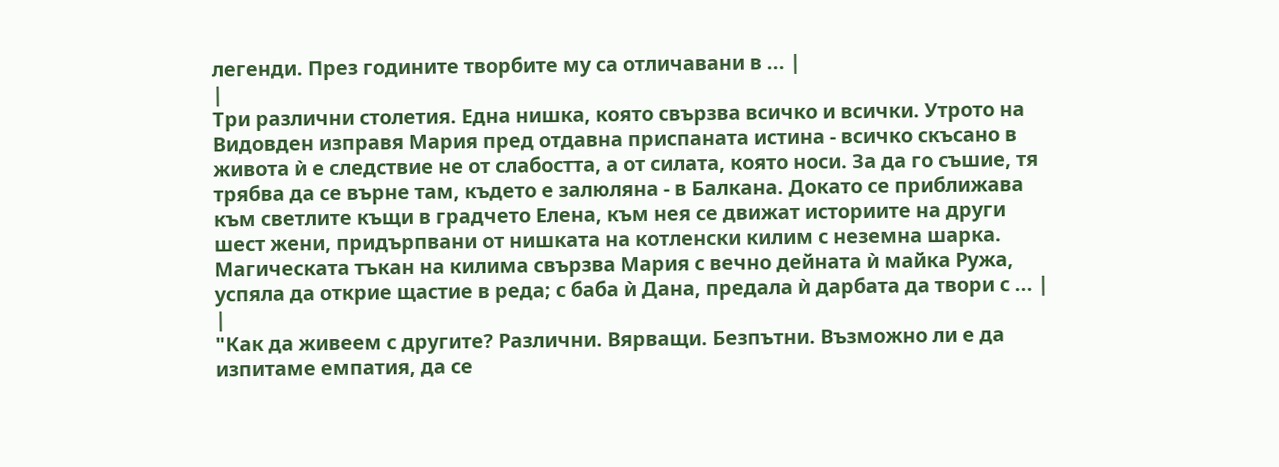легенди. През годините творбите му са отличавани в ... |
|
Три различни столетия. Една нишка, която свързва всичко и всички. Утрото на Видовден изправя Мария пред отдавна приспаната истина - всичко скъсано в живота ѝ е следствие не от слабостта, а от силата, която носи. За да го съшие, тя трябва да се върне там, където е залюляна - в Балкана. Докато се приближава към светлите къщи в градчето Елена, към нея се движат историите на други шест жени, придърпвани от нишката на котленски килим с неземна шарка. Магическата тъкан на килима свързва Мария с вечно дейната ѝ майка Ружа, успяла да открие щастие в реда; с баба ѝ Дана, предала ѝ дарбата да твори с ... |
|
"Как да живеем с другите? Различни. Вярващи. Безпътни. Възможно ли е да изпитаме емпатия, да се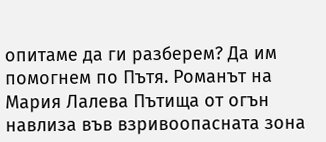опитаме да ги разберем? Да им помогнем по Пътя. Романът на Мария Лалева Пътища от огън навлиза във взривоопасната зона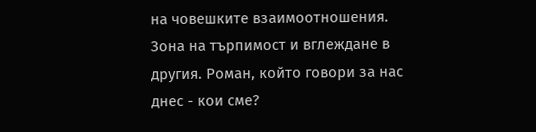на човешките взаимоотношения. Зона на търпимост и вглеждане в другия. Роман, който говори за нас днес - кои сме?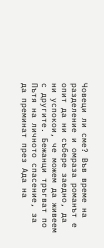Човеци ли сме? Във време на разделение и омраза романът е опит да ни събере заедно, да ни успокои, че можем да живеем с другите. Бежанци тръгват по Пътя на личното спасение, за да преминат през Ада на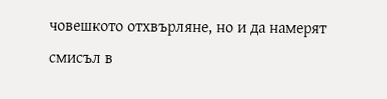човешкото отхвърляне, но и да намерят смисъл в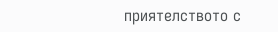приятелството с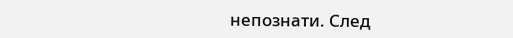непознати. След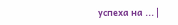успеха на ... |